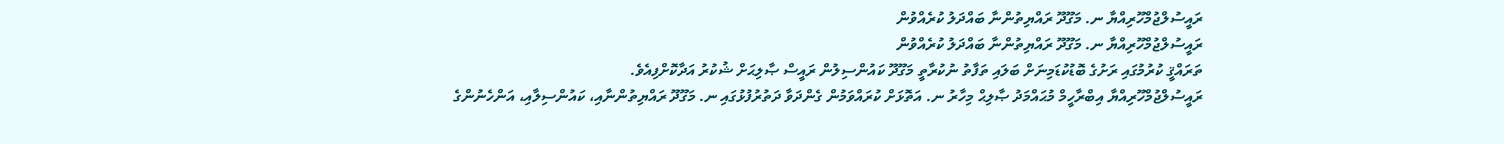ރައީސުލްޖުމްހޫރިއްޔާ ނ. މަގޫދޫ ރައްޔިތުންނާ ބައްދަލު ކުރެއްވުން
ރައީސުލްޖުމްހޫރިއްޔާ ނ. މަގޫދޫ ރައްޔިތުންނާ ބައްދަލު ކުރެއްވުން
ތަރައްޤީ ކުރުމުގައި ރަށުގެ ބޮޑުކުޑަމިނަށް ބަލައި ތަފާތު ނުކުރާތީ މަގޫދޫ ކައުންސިލުން ރައީސް ޞާލިޙަށް ޝުކުރު އަދާކޮށްފިއެވެ.
ރައީސުލްޖުމްހޫރިއްޔާ އިބްރާހީމް މުޙައްމަދު ޞާލިޙް މިހާރު ނ. އަތޮޅަށް ކުރައްވަމުން ގެންދަވާ ދަތުރުފުޅުގައި ނ. މަގޫދޫ ރައްޔިތުންނާއި، ކައުންސިލާއި، އަންހެނުންގެ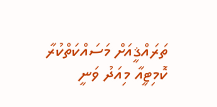ތަރައްޤީއަށް މަސައްކަތްކުރާ ކޮމިޓީއާ މިއަދު ވަނީ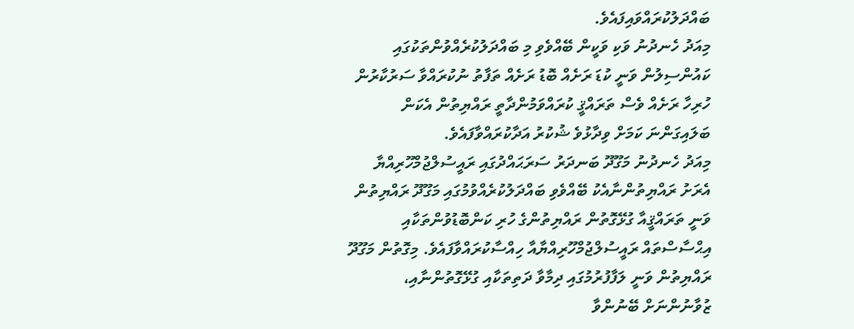ބައްދަލުކުރައްވައިފައެވެ.
މިއަދު ހެނދުނު ވަކި ވަކީން ބޭއްވެވި މި ބައްދަލުކުރެއްވުންތަކުގައި ކައުންސިލުން ވަނީ ކުޑަ ރަށެއް ބޮޑު ރަށެއް ތަފާތު ނުކުރައްވާ ސަރުކާރުން ހުރިހާ ރަށެއް ވެސް ތަރައްޤީ ކުރައްވަމުންދާތީ ރައްޔިތުން އެކަން ބަލައިގަންނަ ކަމަށް ވިދާޅުވެ ޝުކުރު އަދާކުރައްވާފައެވެ.
މިއަދު ހެނދުނު މަގޫދޫ ބަނދަރު ސަރަޙައްދުގައި ރައީސުލްޖުމްހޫރިއްޔާ އެރަށު ރައްޔިތުންނާއެކު ބޭއްވެވި ބައްދަލުކުރެއްވުމުގައި މަގޫދޫ ރައްޔިތުން ވަނީ ތަރައްޤީއާ ގުޅޭގޮތުން ރައްޔިތުންގެ ހުރި ކަންބޮޑުވުންތަކާއި އިޙްސާސްތައް ރައީސުލްޖުމްހޫރިއްޔާއާ ހިއްސާކުރައްވާފައެވެ. މިގޮތުން މަގޫދޫ ރައްޔިތުން ވަނީ ލަފާފުރުމުގައި ދިމާވާ ދަތިތަކާއި ގުޅޭގޮތުންނާއި، ޒުވާނުންނަށް ބޭނުންވާ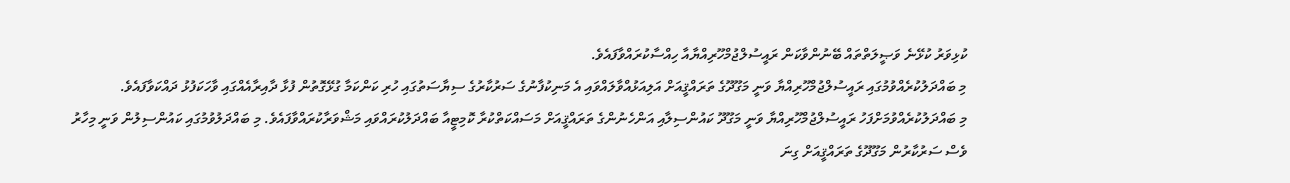ކުޅިވަރު ކުޅޭނެ ވަޞީލަތްތައް ބޭނުންވާކަން ރައީސުލްޖުމްހޫރިއްޔާއާ ހިއްސާކުރައްވާފައެވެ.
މި ބައްދަލުކުރެއްވުމުގައި ރައީސުލްޖުމްހޫރިއްޔާ ވަނީ މަގޫދޫގެ ތަރައްޤީއަށް އަލިއަޅުއްވާލައްވައި އެ މަނިކުފާނުގެ ސަރުކާރުގެ ސިޔާސަތުގައި ހުރި ކަންކަމާ ގުޅޭގޮތުން ފުޅާ ދާއިރާއެއްގައި ވާހަކަފުޅު ދައްކަވާފައެވެ.
މި ބައްދަލުކުރެއްވުމަށްފަހު ރައީސުލްޖުމްހޫރިއްޔާ ވަނީ މަގޫދޫ ކައުންސިލާއި އަންހެނުންގެ ތަރައްޤީއަށް މަސައްކަތްކުރާ ކޮމިޓީއާ ބައްދަލުކުރައްވައި މަޝްވަރާކުރައްވާފައެވެ. މި ބައްދަލުވުމުގައި ކައުންސިލުން ވަނީ މިހާރު ވެސް ސަރުކާރުން މަގޫދޫގެ ތަރައްޤީއަށް ގިނަ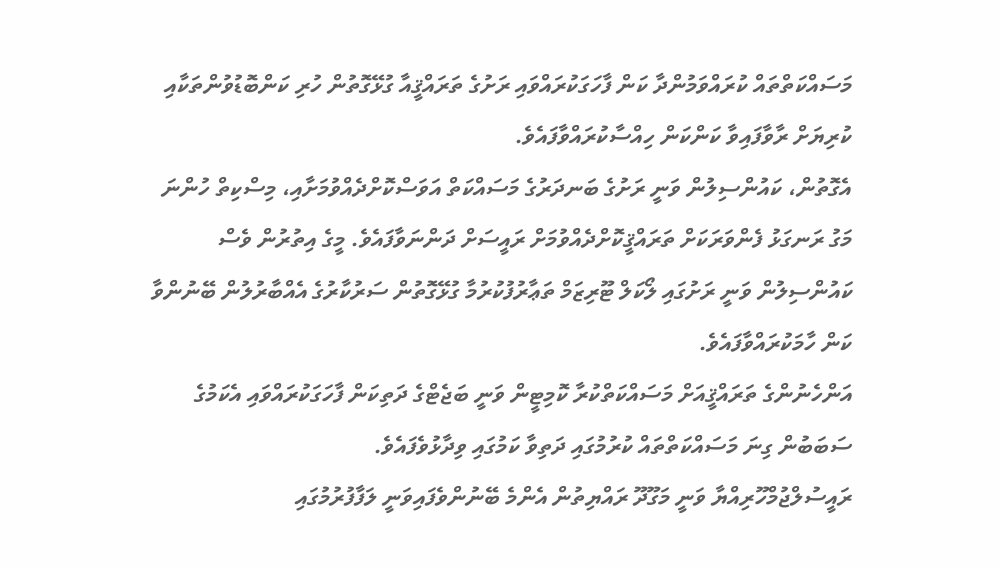މަސައްކަތްތައް ކުރައްވަމުންދާ ކަން ފާހަގަކުރައްވައި ރަށުގެ ތަރައްޤީއާ ގުޅޭގޮތުން ހުރި ކަންބޮޑުވުންތަކާއި ކުރިޔަށް ރާވާފައިވާ ކަންކަން ހިއްސާކުރައްވާފައެވެ.
އެގޮތުން، ކައުންސިލުން ވަނީ ރަށުގެ ބަނދަރުގެ މަސައްކަތް އަވަސްކޮށްދެއްވުމަށާއި، މިސްކިތް ހުންނަ މަގު ރަނގަޅު ފެންވަރަކަށް ތަރައްޤީކޮށްދެއްވުމަށް ރައީސަށް ދަންނަވާފައެވެ. މީގެ އިތުރުން ވެސް ކައުންސިލުން ވަނީ ރަށުގައި ލޯކަލް ޓޫރިޒަމް ތަޢާރުފުކުރުމާ ގުޅޭގޮތުން ސަރުކާރުގެ އެއްބާރުލުން ބޭނުންވާ ކަން ހާމަކުރައްވާފައެވެ.
އަންހެނުންގެ ތަރައްޤީއަށް މަސައްކަތްކުރާ ކޮމިޓީން ވަނީ ބަޖެޓްގެ ދަތިކަން ފާހަގަކުރައްވައި އެކަމުގެ ސަބަބުން ގިނަ މަސައްކަތްތައް ކުރުމުގައި ދަތިވާ ކަމުގައި ވިދާޅުވެފައެވެ.
ރައީސުލްޖުމްހޫރިއްޔާ ވަނީ މަގޫދޫ ރައްޔިތުން އެންމެ ބޭނުންވެފައިވަނީ ލަފާފުރުމުގައި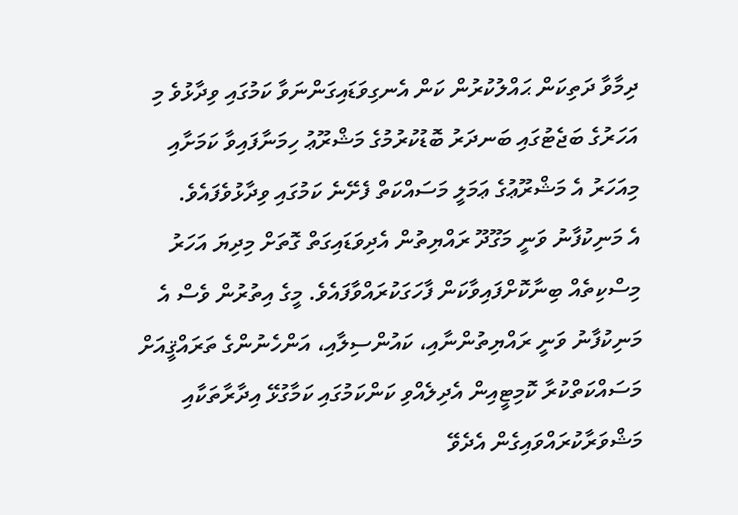ދިމާވާ ދަތިކަން ޙައްލުކުރުން ކަން އެނގިވަޑައިގަންނަވާ ކަމުގައި ވިދާޅުވެ މި އަހަރުގެ ބަޖެޓުގައި ބަނދަރު ބޮޑުކުރުމުގެ މަޝްރޫޢު ހިމަނާފައިވާ ކަމަށާއި މިއަހަރު އެ މަޝްރޫޢުގެ ޢަމަލީ މަސައްކަތް ފެށޭނެ ކަމުގައި ވިދާޅުވެފައެވެ.
އެ މަނިކުފާނު ވަނީ މަގޫދޫ ރައްޔިތުން އެދިވަޑައިގަތް ގޮތަށް މިދިޔަ އަހަރު މިސްކިތެއް ބިނާކޮށްފައިވާކަން ފާހަގަކުރައްވާފައެވެ. މީގެ އިތުރުން ވެސް އެ މަނިކުފާނު ވަނީ ރައްޔިތުންނާއި، ކައުންސިލާއި، އަންހެނުންގެ ތަރައްޤީއަށް މަސައްކަތްކުރާ ކޮމިޓީއިން އެދިލެއްވި ކަންކަމުގައި ކަމާގުޅޭ އިދާރާތަކާއި މަޝްވަރާކުރައްވައިގެން އެދެވޭ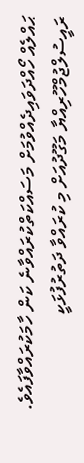ޙައްލެއް ހޯއްދަވައިދެއްވުމަށް މަސައްކަތްކުރައްވާނެ ކަން ހާމަކުރައްވާފައެވެ.
ރައީސުލްޖުމްހޫރިއްޔާ މަގޫދުއަށް މި ކުރައްވާ ދަތުރުފުޅަކީ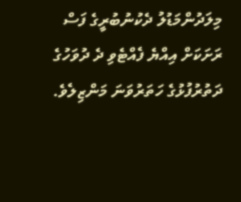މިލަދުންމަޑުލު ދެކުނުބުރީގެ ފަސް ރަށަކަށް އިއްޔެ ފެއްޓެވި ދެ ދުވަހުގެ ދަތުރުފުޅުގެ ހަތަރުވަނަ މަންޒިލެވެ.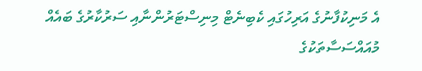އެ މަނިކުފާނުގެ އަރިހުގައި ކެބިނެޓް މިނިސްޓަރުންނާއި ސަރުކާރުގެ ބައެއް މުއައްސަސާތަކުގެ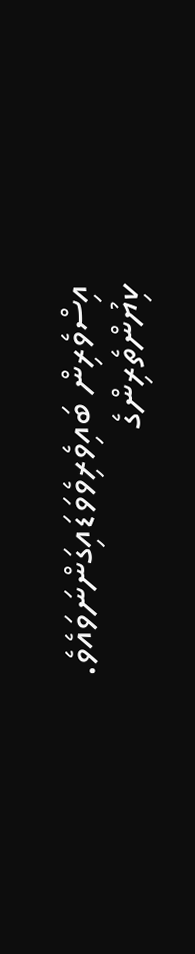އިސްވެރިން ބައިވެރިވެވަޑައިގަންނަވައެވެ.
ކިޔުންތެރިންގެ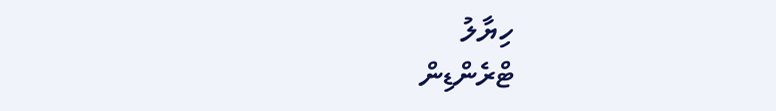ހިޔާލު
ޓްރެންޑިން